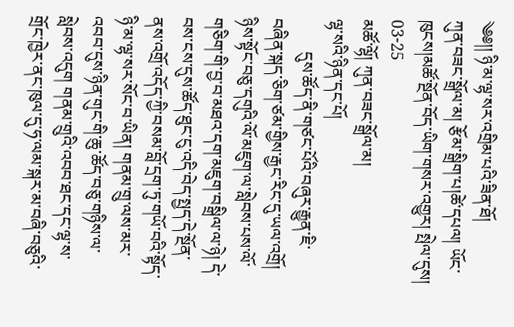༄༅།། ཉི་མ་ལྷ་སར་འགྲིམ་པའི་ཟིན་ཐོ།
ཀུན་བཟང་སྒྲོལ་མ། རྩོམ་སྒྲིག་པ།ཚེ་དཔལ། ཡོང་ཁུངས།མཚོ་སྔོན་བོད་ཡིག་གསར་འགྱུར། སྤེལ་དུས། 03-25
མཚོ་ལྷོ། ཀུན་བཟང་སྒྲོལ་མ།
ལྷ་སའི་ཉིན་དང་པོ།
        དུས་ཚོད་ནི་གཙང་པོའི་བཞུར་རྒྱུན་ཇི་བཞིན་སྐད་ཅིག་ཙམ་གྱིས་རྒྱང་རིང་དུ་ཡལ་འགྲོ། ཉིས་སྟོང་བཅུ་དགུའི་ལོ་མཇུག་ལ་སླེབས་པས་ལོ་གཅིག་གི་བྱ་བ་མཐའ་དག་མཇུག་བསྒྲིལ་ལ་ཉེ། དེ་བས་ངས་དུས་ཚོད་ཐུང་ངུ་འདི་བེད་སྤྱད་དེ་སྔོན་ནས་འགྲོ་འདོད་ཀྱི་བསམ་བློ་དྲག་ཏུ་གཡོ་བའི་སྟོད་ཉི་མ་ལྷ་སར་སོང་བ་ཡིན། གནམ་གྲུ་ལས་མར་འབབ་དུས་ཉིན་གུང་གི་ཆུ་ཚོད་བཅུ་གཉིས་ལ་སླེབས་འདུག གནམ་གྲུའི་འབབ་ཐང་དང་ལྷ་ས་གྲོང་ཁྱེར་ནང་ཁུལ་དུ་ཧ་ལམ་སྐར་མ་བཞི་བཅུའི་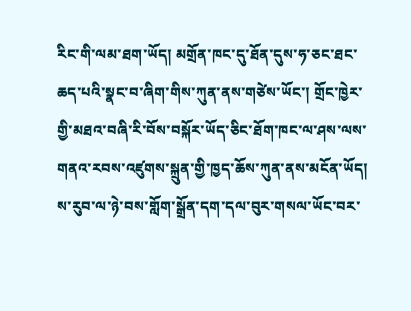རིང་གི་ལམ་ཐག་ཡོད། མགྲོན་ཁང་དུ་ཐོན་དུས་ཧ་ཅང་ཐང་ཆད་པའི་སྣང་བ་ཞིག་གིས་ཀུན་ནས་གཙེས་ཡོང་། གྲོང་ཁྱེར་གྱི་མཐའ་བཞི་རི་བོས་བསྐོར་ཡོད་ཅིང་ཐོག་ཁང་ལ་ཤས་ལས་གནའ་རབས་འཛུགས་སྐྲུན་གྱི་ཁྱད་ཆོས་ཀུན་ནས་མངོན་ཡོད། ས་རུབ་ལ་ཉེ་བས་གློག་སྒྲོན་དག་དལ་བུར་གསལ་ཡོང་བར་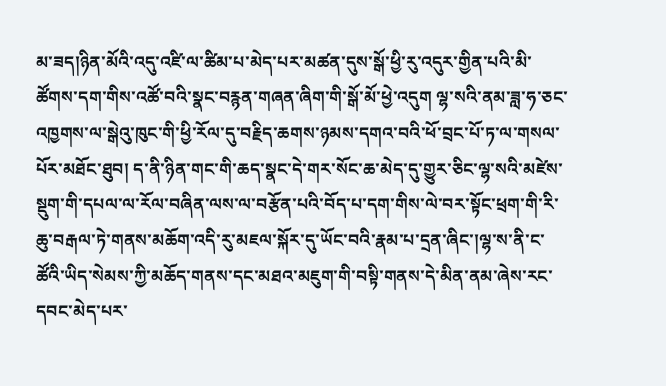མ་ཟད།ཉིན་མོའི་འདུ་འཛི་ལ་ཚིམ་པ་མེད་པར་མཚན་དུས་སྒོ་ཕྱི་རུ་འདུར་གྱིན་པའི་མི་ཚོགས་དག་གིས་འཚོ་བའི་སྣང་བརྙན་གཞན་ཞིག་གི་སྒོ་མོ་ཕྱེ་འདུག ལྷ་སའི་ནམ་ཟླ་ཧ་ཅང་འཁྱགས་ལ་སྒེའུ་ཁུང་གི་ཕྱི་རོལ་དུ་བརྗིད་ཆགས་ཉམས་དགའ་བའི་ཕོ་བྲང་པོ་ཏ་ལ་གསལ་པོར་མཐོང་ཐུབ། ད་ནི་ཉིན་གང་གི་ཆད་སྣང་དེ་གར་སོང་ཆ་མེད་དུ་གྱུར་ཅིང་ལྷ་སའི་མཛེས་སྡུག་གི་དཔལ་ལ་རོལ་བཞིན་ལས་ལ་བརྩོན་པའི་བོད་པ་དག་གིས་ལེ་བར་སྟོང་ཕྲག་གི་རི་ཆུ་བརྒལ་ཏེ་གནས་མཆོག་འདི་རུ་མཇལ་སྐོར་དུ་ཡོང་བའི་རྣམ་པ་དྲན་ཞིང་།ལྷ་ས་ནི་ང་ཚོའི་ཡིད་སེམས་ཀྱི་མཆོད་གནས་དང་མཐའ་མཇུག་གི་བསྟི་གནས་དེ་མིན་ནམ་ཞེས་རང་དབང་མེད་པར་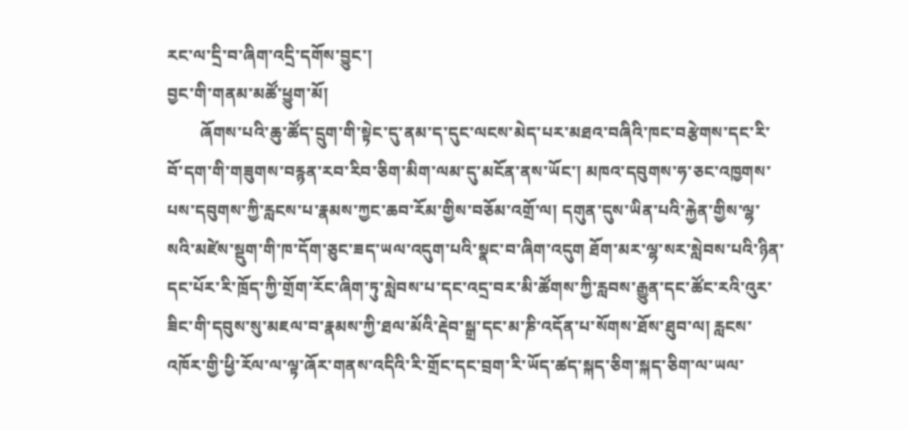རང་ལ་དྲི་བ་ཞིག་འདྲི་དགོས་བྱུང་།
བྱང་གི་གནམ་མཚོ་ཕྱུག་མོ།
        ཞོགས་པའི་ཆུ་ཚོད་དྲུག་གི་སྟེང་དུ་ནམ་ད་དུང་ལངས་མེད་པར་མཐའ་བཞིའི་ཁང་བརྩེགས་དང་རི་བོ་དག་གི་གཟུགས་བརྙན་རབ་རིབ་ཅིག་མིག་ལམ་དུ་མངོན་ནས་ཡོང་། མཁའ་དབུགས་ཧ་ཅང་འཁྱགས་པས་དབུགས་ཀྱི་རླངས་པ་རྣམས་ཀྱང་ཆབ་རོམ་གྱིས་བཅོམ་འགྲོ་ལ། དགུན་དུས་ཡིན་པའི་རྐྱེན་གྱིས་ལྷ་སའི་མཛེས་སྡུག་གི་ཁ་དོག་ཅུང་ཟད་ཡལ་འདུག་པའི་སྣང་བ་ཞིག་འདུག ཐོག་མར་ལྷ་སར་སླེབས་པའི་ཉིན་དང་པོར་རི་ཁྲོད་ཀྱི་གྲོག་རོང་ཞིག་ཏུ་སླེབས་པ་དང་འདྲ་བར་མི་ཚོགས་ཀྱི་རླབས་རྒྱུན་དང་ཚོང་རའི་འུར་ཟིང་གི་དབུས་སུ་མཇལ་བ་རྣམས་ཀྱི་ཐལ་མོའི་རྡེབ་སྒྲ་དང་མ་ཎི་འདོན་པ་སོགས་ཐོས་ཐུབ་ལ། རླངས་འཁོར་གྱི་ཕྱི་རོལ་ལ་ལྟ་ཞོར་གནས་འདིའི་རི་གྲོང་དང་བྲག་རི་ཡོད་ཚད་སྐད་ཅིག་སྐད་ཅིག་ལ་ཡལ་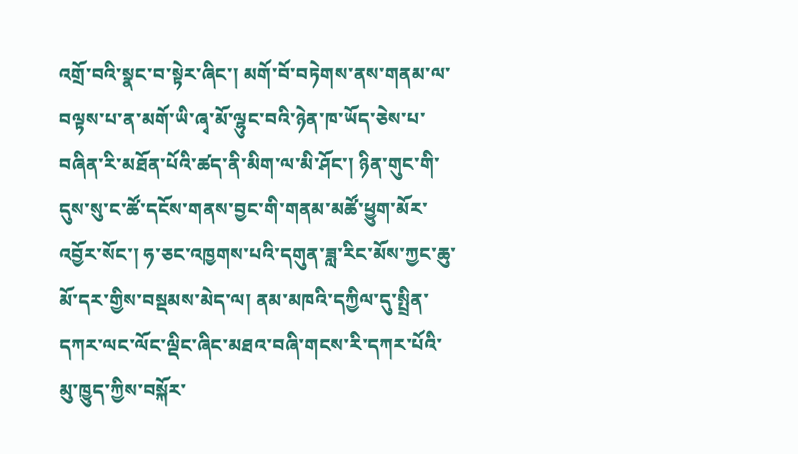འགྲོ་བའི་སྣང་བ་སྟེར་ཞིང་། མགོ་བོ་བཏེགས་ནས་གནམ་ལ་བལྟས་པ་ན་མགོ་ཡི་ཞྭ་མོ་ལྷུང་བའི་ཉེན་ཁ་ཡོད་ཅེས་པ་བཞིན་རི་མཐོན་པོའི་ཚད་ནི་མིག་ལ་མི་ཤོང་། ཉིན་གུང་གི་དུས་སུ་ང་ཚོ་དངོས་གནས་བྱང་གི་གནམ་མཚོ་ཕྱུག་མོར་འབྱོར་སོང་། ཧ་ཅང་འཁྱགས་པའི་དགུན་ཟླ་རིང་མོས་ཀྱང་ཆུ་མོ་དར་གྱིས་བསྡམས་མེད་ལ། ནམ་མཁའི་དཀྱིལ་དུ་སྤྲིན་དཀར་ལང་ལོང་ལྡིང་ཞིང་མཐའ་བཞི་གངས་རི་དཀར་པོའི་མུ་ཁྱུད་ཀྱིས་བསྐོར་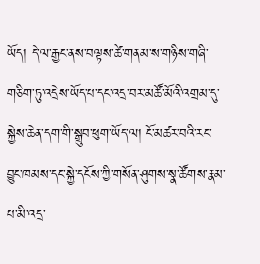ཡོད། དེ་ལ་རྒྱང་ནས་བལྟས་ཚེ་གནམ་ས་གཉིས་གཞི་གཅིག་ཏུ་འདྲེས་ཡོད་པ་དང་འདྲ་བར་མཚོ་མོའི་འགྲམ་དུ་སྐྱེས་ཆེན་དག་གི་སྒྲུབ་ཕུག་ཡོད་ལ། ངོ་མཚར་བའི་རང་བྱུང་ཁམས་དང་སྐྱེ་དངོས་ཀྱི་གསོན་ཤུགས་སྣ་ཚོགས་རྣམ་པ་མི་འདྲ་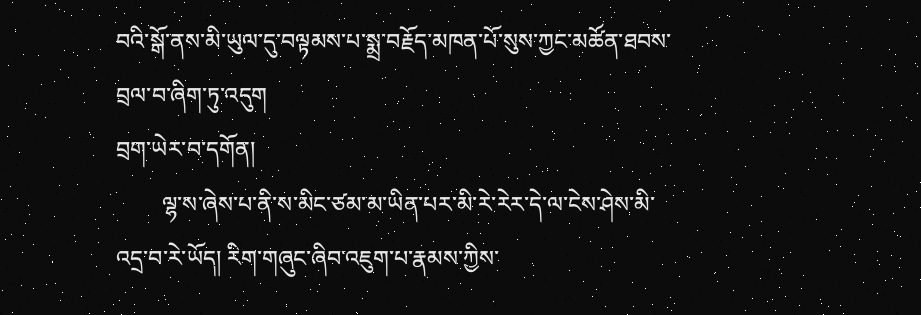བའི་སྒོ་ནས་མི་ཡུལ་དུ་བལྟམས་པ་སྨྲ་བརྗོད་མཁན་པོ་སུས་ཀྱང་མཚོན་ཐབས་བྲལ་བ་ཞིག་ཏུ་འདུག
བྲག་ཡེར་བ་དགོན།
        ལྷ་ས་ཞེས་པ་ནི་ས་མིང་ཙམ་མ་ཡིན་པར་མི་རེ་རེར་དེ་ལ་ངེས་ཤེས་མི་འདྲ་བ་རེ་ཡོད། རིག་གཞུང་ཞིབ་འཇུག་པ་རྣམས་ཀྱིས་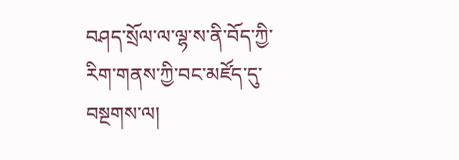བཤད་སྲོལ་ལ་ལྷ་ས་ནི་བོད་ཀྱི་རིག་གནས་ཀྱི་བང་མཛོད་དུ་བསྔགས་ལ།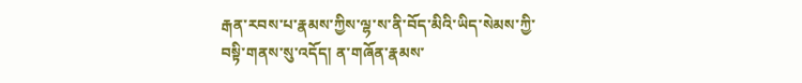རྒན་རབས་པ་རྣམས་ཀྱིས་ལྷ་ས་ནི་བོད་མིའི་ཡིད་སེམས་ཀྱི་བསྟི་གནས་སུ་འདོད། ན་གཞོན་རྣམས་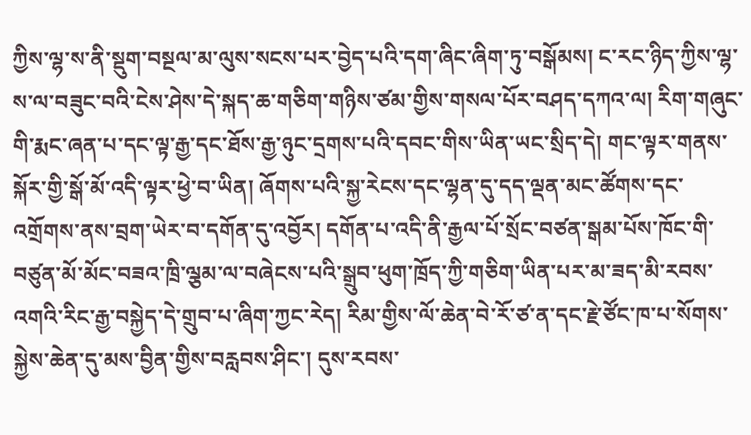ཀྱིས་ལྷ་ས་ནི་སྡུག་བསྔལ་མ་ལུས་སངས་པར་བྱེད་པའི་དག་ཞིང་ཞིག་ཏུ་བསྒོམས། ང་རང་ཉིད་ཀྱིས་ལྷ་ས་ལ་བཟུང་བའི་ངེས་ཤེས་དེ་སྐད་ཆ་གཅིག་གཉིས་ཙམ་གྱིས་གསལ་པོར་བཤད་དཀའ་ལ། རིག་གཞུང་གི་རྨང་ཞན་པ་དང་ལྟ་རྒྱ་དང་ཐོས་རྒྱ་ཉུང་དྲགས་པའི་དབང་གིས་ཡིན་ཡང་སྲིད་དེ། གང་ལྟར་གནས་སྐོར་གྱི་སྒོ་མོ་འདི་ལྟར་ཕྱེ་བ་ཡིན། ཞོགས་པའི་སྐྱ་རེངས་དང་ལྷན་དུ་དད་ལྡན་མང་ཚོགས་དང་འགྲོགས་ནས་བྲག་ཡེར་བ་དགོན་དུ་འབྱོར། དགོན་པ་འདི་ནི་རྒྱལ་པོ་སྲོང་བཙན་སྒམ་པོས་ཁོང་གི་བཙུན་མོ་མོང་བཟའ་ཁྲི་ལྕམ་ལ་བཞེངས་པའི་སྒྲུབ་ཕུག་ཁྲོད་ཀྱི་གཅིག་ཡིན་པར་མ་ཟད་མི་རབས་འགའི་རིང་རྒྱ་བསྐྱེད་དེ་གྲུབ་པ་ཞིག་ཀྱང་རེད། རིམ་གྱིས་ལོ་ཆེན་བེ་རོ་ཙ་ན་དང་རྗེ་ཙོང་ཁ་པ་སོགས་སྐྱེས་ཆེན་དུ་མས་བྱིན་གྱིས་བརླབས་ཤིང་། དུས་རབས་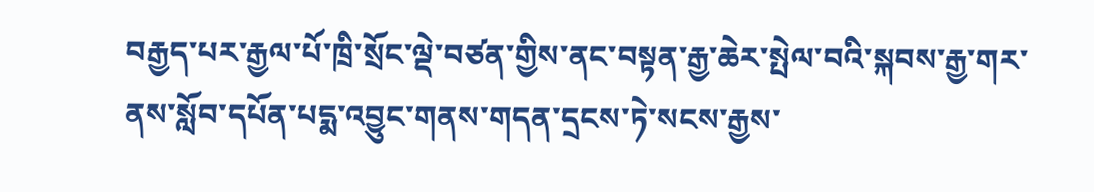བརྒྱད་པར་རྒྱལ་པོ་ཁྲི་སྲོང་ལྡེ་བཙན་གྱིས་ནང་བསྟན་རྒྱ་ཆེར་སྤེལ་བའི་སྐབས་རྒྱ་གར་ནས་སློབ་དཔོན་པདྨ་འབྱུང་གནས་གདན་དྲངས་ཏེ་སངས་རྒྱས་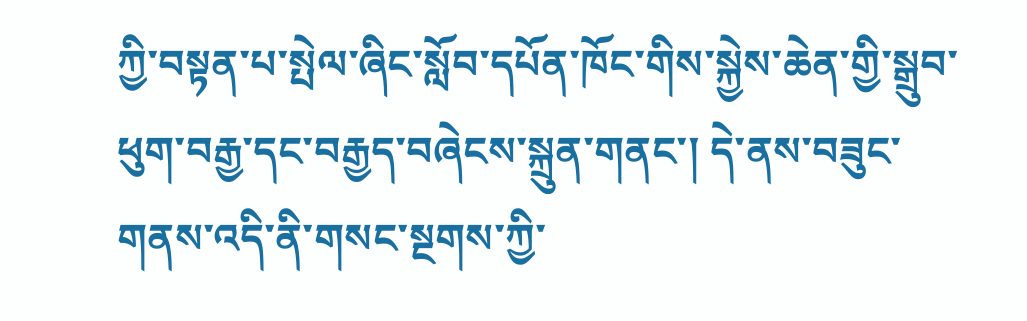ཀྱི་བསྟན་པ་སྤེལ་ཞིང་སློབ་དཔོན་ཁོང་གིས་སྐྱེས་ཆེན་གྱི་སྒྲུབ་ཕུག་བརྒྱ་དང་བརྒྱད་བཞེངས་སྐྲུན་གནང་། དེ་ནས་བཟུང་གནས་འདི་ནི་གསང་སྔགས་ཀྱི་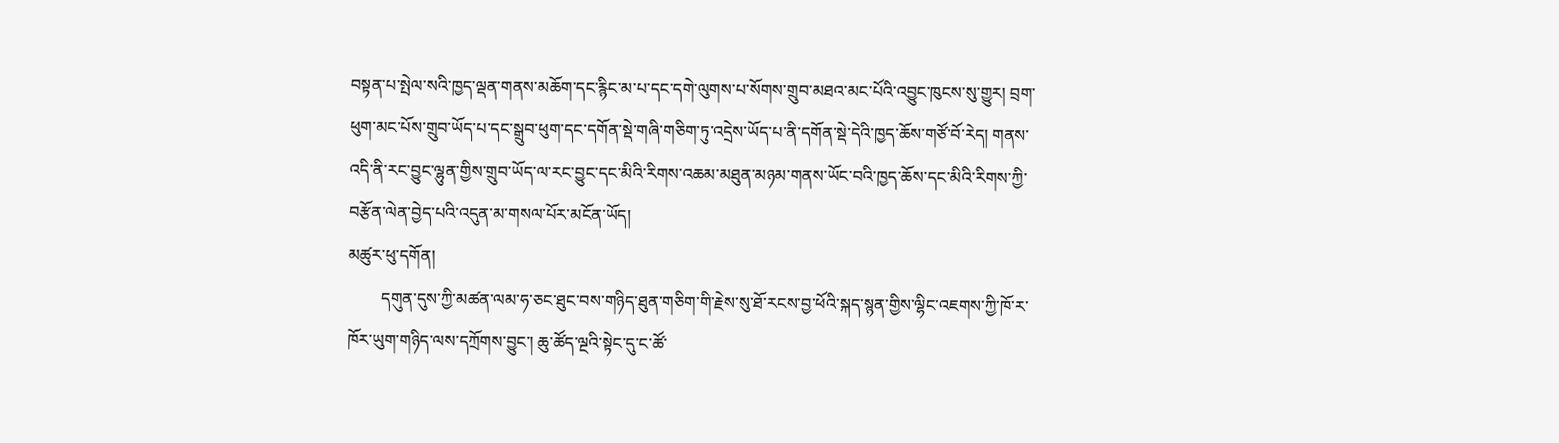བསྟན་པ་སྤེལ་སའི་ཁྱད་ལྡན་གནས་མཆོག་དང་རྙིང་མ་པ་དང་དགེ་ལུགས་པ་སོགས་གྲུབ་མཐའ་མང་པོའི་འབྱུང་ཁུངས་སུ་གྱུར། བྲག་ཕུག་མང་པོས་གྲུབ་ཡོད་པ་དང་སྒྲུབ་ཕུག་དང་དགོན་སྡེ་གཞི་གཅིག་ཏུ་འདྲེས་ཡོད་པ་ནི་དགོན་སྡེ་དེའི་ཁྱད་ཆོས་གཙོ་བོ་རེད། གནས་འདི་ནི་རང་བྱུང་ལྷུན་གྱིས་གྲུབ་ཡོད་ལ་རང་བྱུང་དང་མིའི་རིགས་འཆམ་མཐུན་མཉམ་གནས་ཡོང་བའི་ཁྱད་ཆོས་དང་མིའི་རིགས་ཀྱི་བརྩོན་ལེན་བྱེད་པའི་འདུན་མ་གསལ་པོར་མངོན་ཡོད།
མཚུར་ཕུ་དགོན།
        དགུན་དུས་ཀྱི་མཚན་ལམ་ཧ་ཅང་ཐུང་བས་གཉིད་ཐུན་གཅིག་གི་རྗེས་སུ་ཐོ་རངས་བྱ་ཕོའི་སྐད་སྙན་གྱིས་ལྷིང་འཇགས་ཀྱི་ཁོ་ར་ཁོར་ཡུག་གཉིད་ལས་དཀྲོགས་བྱུང་། ཆུ་ཚོད་ལྔའི་སྟེང་དུ་ང་ཚོ་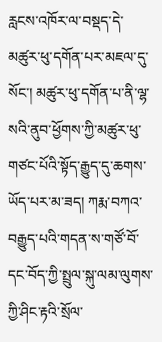རླངས་འཁོར་ལ་བསྡད་དེ་མཚུར་ཕུ་དགོན་པར་མཇལ་དུ་སོང་། མཚུར་ཕུ་དགོན་པ་ནི་ལྷ་སའི་ནུབ་ཕྱོགས་ཀྱི་མཚུར་ཕུ་གཙང་པོའི་སྟོད་རྒྱུད་དུ་ཆགས་ཡོད་པར་མ་ཟད། ཀརྨ་བཀའ་བརྒྱུད་པའི་གདན་ས་གཙོ་བོ་དང་བོད་ཀྱི་སྤྲུལ་སྐུ་ལམ་ལུགས་ཀྱི་ཤིང་རྟའི་སྲོལ་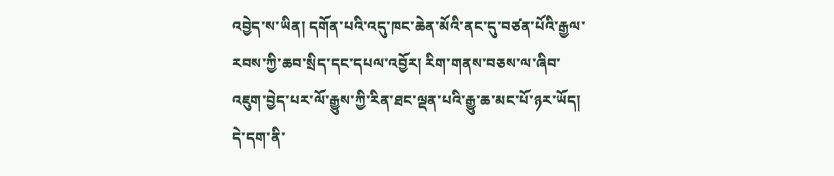འབྱེད་ས་ཡིན། དགོན་པའི་འདུ་ཁང་ཆེན་མོའི་ནང་དུ་བཙན་པོའི་རྒྱལ་རབས་ཀྱི་ཆབ་སྲིད་དང་དཔལ་འབྱོར། རིག་གནས་བཅས་ལ་ཞིབ་འཇུག་བྱེད་པར་ལོ་རྒྱུས་ཀྱི་རིན་ཐང་ལྡན་པའི་རྒྱུ་ཆ་མང་པོ་ཉར་ཡོད། དེ་དག་ནི་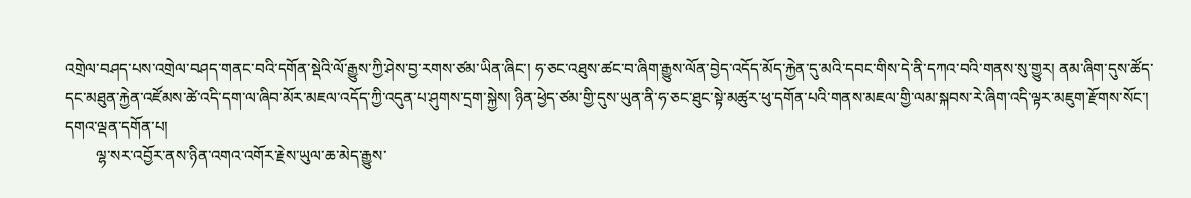འགྲེལ་བཤད་པས་འགྲེལ་བཤད་གནང་བའི་དགོན་སྡེའི་ལོ་རྒྱུས་ཀྱི་ཤེས་བྱ་རགས་ཙམ་ཡིན་ཞིང་། ཧ་ཅང་འཐུས་ཚང་བ་ཞིག་རྒྱུས་ལོན་བྱེད་འདོད་མོད་རྐྱེན་དུ་མའི་དབང་གིས་དེ་ནི་དཀའ་བའི་གནས་སུ་གྱུར། ནམ་ཞིག་དུས་ཚོད་དང་མཐུན་རྐྱེན་འཛོམས་ཚེ་འདི་དག་ལ་ཞིབ་མོར་མཇལ་འདོད་ཀྱི་འདུན་པ་ཤུགས་དྲག་སྐྱེས། ཉིན་ཕྱེད་ཙམ་གྱི་དུས་ཡུན་ནི་ཧ་ཅང་ཐུང་སྟེ་མཚུར་ཕུ་དགོན་པའི་གནས་མཇལ་གྱི་ལམ་སྐབས་རེ་ཞིག་འདི་ལྟར་མཇུག་རྫོགས་སོང་།
དགའ་ལྡན་དགོན་པ།
        ལྷ་སར་འབྱོར་ནས་ཉིན་འགའ་འགོར་རྗེས་ཡུལ་ཆ་མེད་རྒྱུས་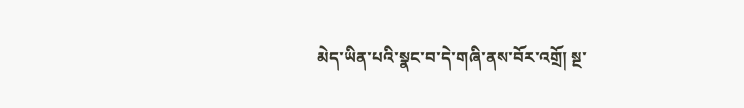མེད་ཡིན་པའི་སྣང་བ་དེ་གཞི་ནས་བོར་འགྲོ། སྔ་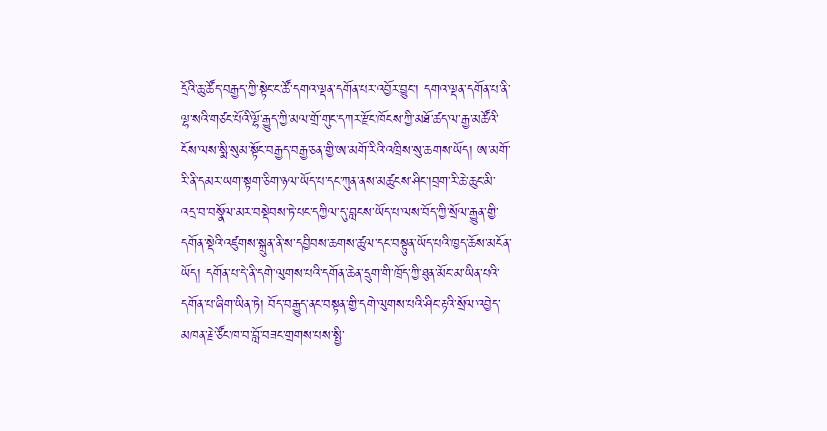དྲོའི་ཆུ་ཚོད་བརྒྱད་ཀྱི་སྟེང་ང་ཚོ་དགའ་ལྡན་དགོན་པར་འབྱོར་བྱུང་། དགའ་ལྡན་དགོན་པ་ནི་ལྷ་སའི་གཙང་པོའི་ལྷོ་རྒྱུད་ཀྱི་མལ་གྲོ་གུང་དཀར་རྫོང་ཁོངས་ཀྱི་མཐོ་ཚད་ལ་རྒྱ་མཚོའི་ངོས་ལས་སྨི་སུམ་སྟོང་བརྒྱད་བརྒྱ་ཅན་གྱི་ཨ་མགོ་རིའི་འཁྲིས་སུ་ཆགས་ཡོད། ཨ་མགོ་རི་ནི་དམར་ཡག་སྟག་ཅིག་ཉལ་ཡོད་པ་དང་ཀུན་ནས་མཚུངས་ཤིང་།བྲག་རི་ཆེ་ཆུང་མི་འདྲ་བ་བསྣོལ་མར་བསྡེབས་ཏེ་པང་དཀྱིལ་དུ་བླངས་ཡོད་པ་ལས་བོད་ཀྱི་སྲོལ་རྒྱུན་གྱི་དགོན་སྡེའི་འཛུགས་སྐྲུན་ནི་ས་དབྱིབས་ཆགས་ཚུལ་དང་བསྟུན་ཡོད་པའི་ཁྱད་ཆོས་མངོན་ཡོད། དགོན་པ་དེ་ནི་དགེ་ལུགས་པའི་དགོན་ཆེན་དྲུག་གི་ཁྲོད་ཀྱི་ཐུན་མོང་མ་ཡིན་པའི་དགོན་པ་ཞིག་ཡིན་ཏེ། བོད་བརྒྱུད་ནང་བསྟན་གྱི་དགེ་ལུགས་པའི་ཤིང་རྟའི་སྲོལ་འབྱེད་མཁན་རྗེ་ཙོང་ཁ་བ་བློ་བཟང་གྲགས་པས་སྤྱི་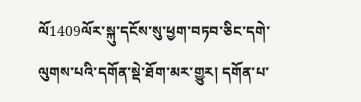ལོ1409ལོར་སྐུ་དངོས་སུ་ཕྱག་བཏབ་ཅིང་དགེ་ལུགས་པའི་དགོན་སྡེ་ཐོག་མར་གྱུར། དགོན་པ་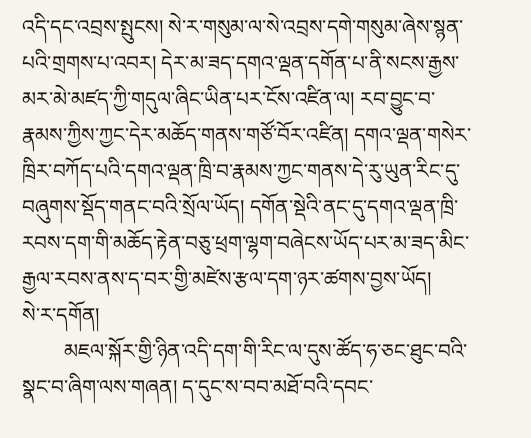འདི་དང་འབྲས་སྤུངས། སེ་ར་གསུམ་ལ་སེ་འབྲས་དགེ་གསུམ་ཞེས་སྙན་པའི་གྲགས་པ་འབར། དེར་མ་ཟད་དགའ་ལྡན་དགོན་པ་ནི་སངས་རྒྱས་མར་མེ་མཛད་ཀྱི་གདུལ་ཞིང་ཡིན་པར་ངོས་འཛིན་ལ། རབ་བྱུང་བ་རྣམས་ཀྱིས་ཀྱང་དེར་མཆོད་གནས་གཙོ་བོར་འཛིན། དགའ་ལྡན་གསེར་ཁྲིར་བཀོད་པའི་དགའ་ལྡན་ཁྲི་བ་རྣམས་ཀྱང་གནས་དེ་རུ་ཡུན་རིང་དུ་བཞུགས་སྡོད་གནང་བའི་སྲོལ་ཡོད། དགོན་སྡེའི་ནང་དུ་དགའ་ལྡན་ཁྲི་རབས་དག་གི་མཆོད་རྟེན་བཅུ་ཕྲག་ལྷག་བཞེངས་ཡོད་པར་མ་ཟད་མིང་རྒྱལ་རབས་ནས་ད་བར་གྱི་མཛེས་རྩལ་དག་ཉར་ཚགས་བྱས་ཡོད།
སེ་ར་དགོན།
        མཇལ་སྐོར་གྱི་ཉིན་འདི་དག་གི་རིང་ལ་དུས་ཚོད་ཧ་ཅང་ཐུང་བའི་སྣང་བ་ཞིག་ལས་གཞན། ད་དུང་ས་བབ་མཐོ་བའི་དབང་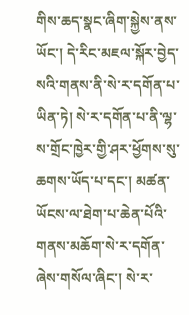གིས་ཆད་སྣང་ཞིག་སྐྱེས་ནས་ཡོང་། དེ་རིང་མཇལ་སྐོར་བྱེད་སའི་གནས་ནི་སེ་ར་དགོན་པ་ཡིན་ཏེ། སེ་ར་དགོན་པ་ནི་ལྷ་ས་གྲོང་ཁྱེར་གྱི་ཤར་ཕྱོགས་སུ་ཆགས་ཡོད་པ་དང་། མཚན་ཡོངས་ལ་ཐེག་པ་ཆེན་པོའི་གནས་མཆོག་སེ་ར་དགོན་ཞེས་གསོལ་ཞིང་། སེ་ར་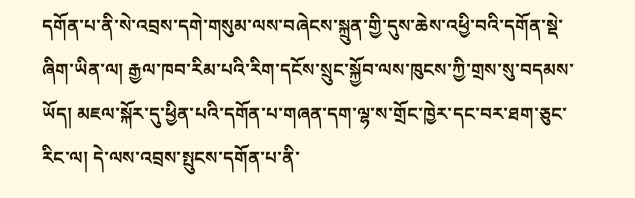དགོན་པ་ནི་སེ་འབྲས་དགེ་གསུམ་ལས་བཞེངས་སྐྲུན་གྱི་དུས་ཆེས་འཕྱི་བའི་དགོན་སྡེ་ཞིག་ཡིན་ལ། རྒྱལ་ཁབ་རིམ་པའི་རིག་དངོས་སྲུང་སྐྱོབ་ལས་ཁུངས་ཀྱི་གྲས་སུ་བདམས་ཡོད། མཇལ་སྐོར་དུ་ཕྱིན་པའི་དགོན་པ་གཞན་དག་ལྷ་ས་གྲོང་ཁྱེར་དང་བར་ཐག་ཅུང་རིང་ལ། དེ་ལས་འབྲས་སྤུངས་དགོན་པ་ནི་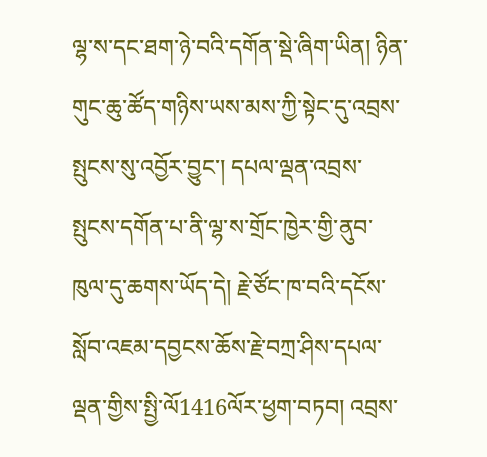ལྷ་ས་དང་ཐག་ཉེ་བའི་དགོན་སྡེ་ཞིག་ཡིན། ཉིན་གུང་ཆུ་ཚོད་གཉིས་ཡས་མས་ཀྱི་སྟེང་དུ་འབྲས་སྤུངས་སུ་འབྱོར་བྱུང་། དཔལ་ལྡན་འབྲས་སྤུངས་དགོན་པ་ནི་ལྷ་ས་གྲོང་ཁྱེར་གྱི་ནུབ་ཁུལ་དུ་ཆགས་ཡོད་དེ། རྗེ་ཙོང་ཁ་བའི་དངོས་སློབ་འཇམ་དབྱངས་ཆོས་རྗེ་བཀྲ་ཤིས་དཔལ་ལྡན་གྱིས་སྤྱི་ལོ1416ལོར་ཕྱག་བཏབ། འབྲས་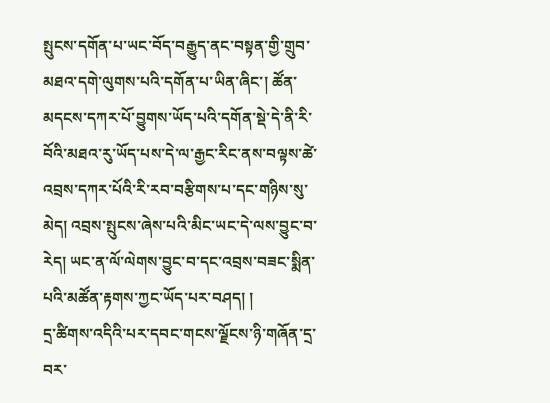སྤུངས་དགོན་པ་ཡང་བོད་བརྒྱུད་ནང་བསྟན་གྱི་གྲུབ་མཐའ་དགེ་ལུགས་པའི་དགོན་པ་ཡིན་ཞིང་། ཚོན་མདངས་དཀར་པོ་བྱུགས་ཡོད་པའི་དགོན་སྡེ་དེ་ནི་རི་བོའི་མཐའ་རུ་ཡོད་པས་དེ་ལ་རྒྱང་རིང་ནས་བལྟས་ཚེ་འབྲས་དཀར་པོའི་རི་རབ་བརྩིགས་པ་དང་གཉིས་སུ་མེད། འབྲས་སྤུངས་ཞེས་པའི་མིང་ཡང་དེ་ལས་བྱུང་བ་རེད། ཡང་ན་ལོ་ལེགས་བྱུང་བ་དང་འབྲས་བཟང་སྨིན་པའི་མཚོན་རྟགས་ཀྱང་ཡོད་པར་བཤད། །
དྲ་ཚིགས་འདིའི་པར་དབང་གངས་ལྗོངས་ཉི་གཞོན་དྲ་བར་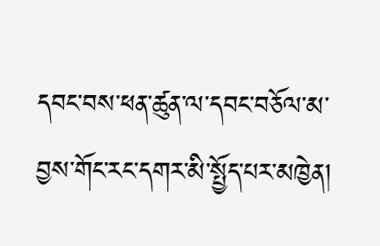དབང་བས་ཕན་ཚུན་ལ་དབང་བཅོལ་མ་བྱས་གོང་རང་དགར་མི་སྤྱོད་པར་མཁྱེན།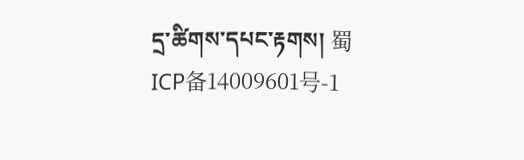དྲ་ཚིགས་དཔང་རྟགས། 蜀ICP备14009601号-1